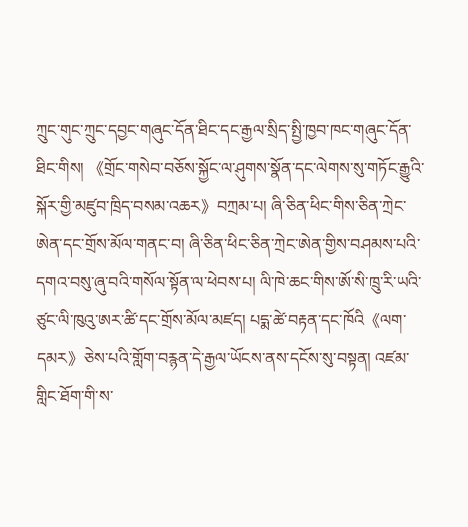ཀྲུང་གུང་ཀྲུང་དབྱང་གཞུང་དོན་ཐིང་དང་རྒྱལ་སྲིད་སྤྱི་ཁྱབ་ཁང་གཞུང་དོན་ཐིང་གིས། 《གྲོང་གསེབ་བཅོས་སྐྱོང་ལ་ཤུགས་སྣོན་དང་ལེགས་སུ་གཏོང་རྒྱུའི་སྐོར་གྱི་མཛུབ་ཁྲིད་བསམ་འཆར》བཀྲམ་པ། ཞི་ཅིན་ཕིང་གིས་ཅིན་ཀྲེང་ཨེན་དང་གྲོས་མོལ་གནང་བ། ཞི་ཅིན་ཕིང་ཅིན་ཀྲེང་ཨེན་གྱིས་བཤམས་པའི་དགའ་བསུ་ཞུ་བའི་གསོལ་སྟོན་ལ་ཕེབས་པ། ལི་ཁེ་ཆང་གིས་ཨོ་སི་ཁྲུ་རི་ཡའི་ཙུང་ལི་ཁུའུ་ཨར་ཚི་དང་གྲོས་མོལ་མཛད། པདྨ་ཚེ་བརྟན་དང་ཁོའི《ལག་དམར》ཅེས་པའི་གློག་བརྙན་དེ་རྒྱལ་ཡོངས་ནས་དངོས་སུ་བསྟན། འཛམ་གླིང་ཐོག་གི་ས་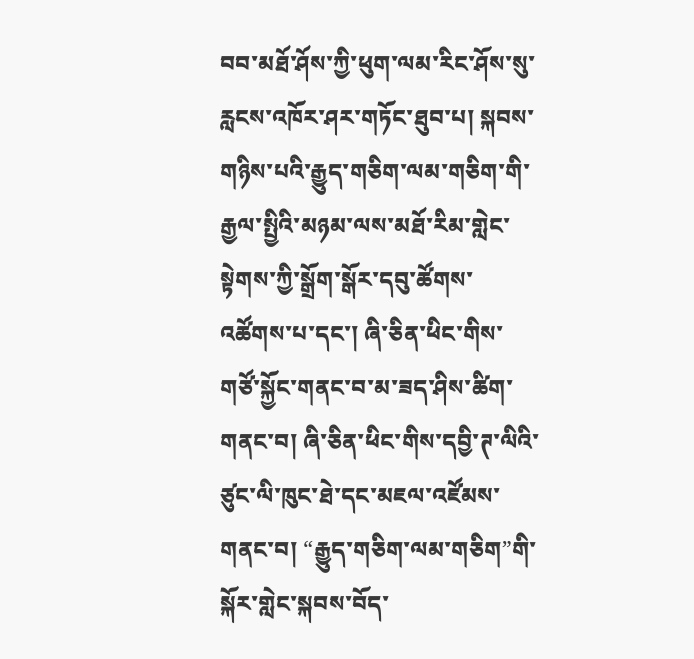བབ་མཐོ་ཤོས་ཀྱི་ཕུག་ལམ་རིང་ཤོས་སུ་རླངས་འཁོར་ཤར་གཏོང་ཐུབ་པ། སྐབས་གཉིས་པའི་རྒྱུད་གཅིག་ལམ་གཅིག་གི་རྒྱལ་སྤྱིའི་མཉམ་ལས་མཐོ་རིམ་གླེང་སྟེགས་ཀྱི་སྒྲོག་སྒོར་དབུ་ཚོགས་འཚོགས་པ་དང་། ཞི་ཅིན་ཕིང་གིས་གཙོ་སྐྱོང་གནང་བ་མ་ཟད་ཤིས་ཚིག་གནང་བ། ཞི་ཅིན་ཕིང་གིས་དབྱི་ཊ་ལིའི་ཙུང་ལི་ཁུང་ཐེ་དང་མཇལ་འཛོམས་གནང་བ། “རྒྱུད་གཅིག་ལམ་གཅིག”གི་སྐོར་གླེང་སྐབས་བོད་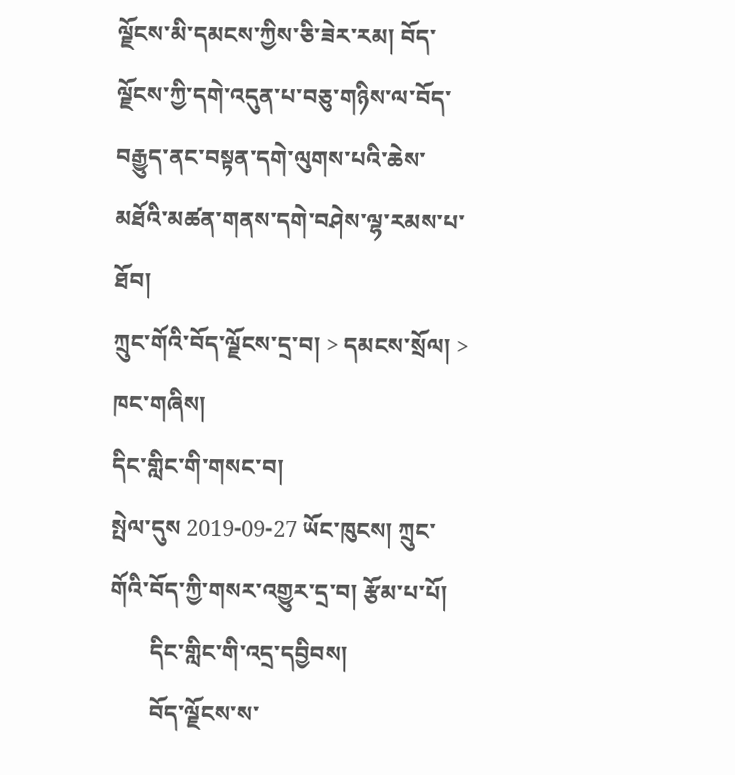ལྗོངས་མི་དམངས་ཀྱིས་ཅི་ཟེར་རམ། བོད་ལྗོངས་ཀྱི་དགེ་འདུན་པ་བཅུ་གཉིས་ལ་བོད་བརྒྱུད་ནང་བསྟན་དགེ་ལུགས་པའི་ཆེས་མཐོའི་མཚན་གནས་དགེ་བཤེས་ལྷ་རམས་པ་ཐོབ།
ཀྲུང་གོའི་བོད་ལྗོངས་དྲ་བ། > དམངས་སྲོལ། > ཁང་གཞིས།
དིང་གླིང་གི་གསང་བ།
སྤེལ་དུས 2019-09-27 ཡོང་ཁུངས། ཀྲུང་གོའི་བོད་ཀྱི་གསར་འགྱུར་དྲ་བ། རྩོམ་པ་པོ།
       དིང་གླིང་གི་འདྲ་དབྱིབས།
       བོད་ལྗོངས་ས་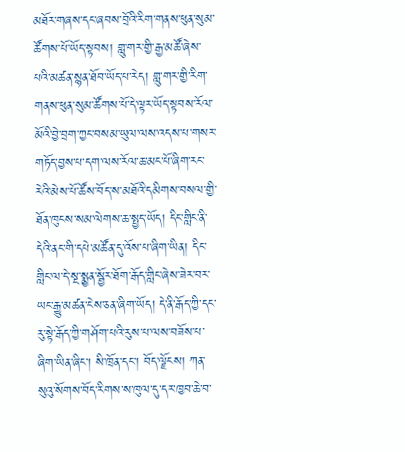མཐོར་གཞས་དང་ཞབས་བྲོའི་རིག་གནས་ཕུན་སུམ་ཚོགས་པོ་ཡོད་སྟབས། གླུ་གར་གྱི་རྒྱ་མཚོ་ཞེས་པའི་མཚན་སྙན་ཐོབ་ཡོད་པ་རེད། གླུ་གར་གྱི་རིག་གནས་ཕུན་སུམ་ཚོགས་པོ་དེ་ལྟར་ཡོད་སྟབས་རོལ་མོའི་བྱེ་བྲག་ཀྱང་བསམ་ཡུལ་ལས་འདས་པ་གསར་གཏོད་བྱས་པ་དག་ལས་རོལ་ཆ་མང་པོ་ཞིག་རང་རེའི་མེས་པོ་ཚོས་བོད་ས་མཐོའི་དམིགས་བསལ་གྱི་ཐོན་ཁུངས་སམ་ལེགས་ཆ་སྤྱད་ཡོད། དིང་གླིང་ནི་དེའི་ནང་གི་དཔེ་མཚོན་དུ་འོས་པ་ཞིག་ཡིན། དིང་གླིང་ལ་དེ་སྔ་སྨྱན་སྦྱོར་ཐོག་རྒོད་གླིང་ཞེས་ཟེར་བར་ཡང་རྒྱུ་མཚན་ངེས་ཅན་ཞིག་ཡོད། དེ་ནི་རྒོད་ཀྱི་དང་རུ་སྟེ་རྒོད་ཀྱི་གཤོག་པའི་རུས་པ་ལས་བཟོས་པ་ཞིག་ཡིན་ཞིང་། སི་ཁྲོན་དང་། བོད་ལྗོངས། ཀན་སུའུ་སོགས་བོད་རིགས་ས་ཁུལ་དུ་དར་ཁྱབ་ཆེ་བ་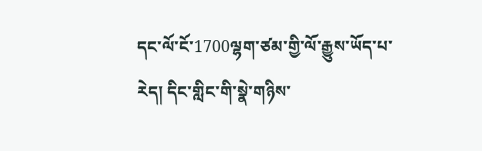དང་ལོ་ངོ་1700ལྷག་ཙམ་གྱི་ལོ་རྒྱུས་ཡོད་པ་རེད། དིང་གླིང་གི་སྣེ་གཉིས་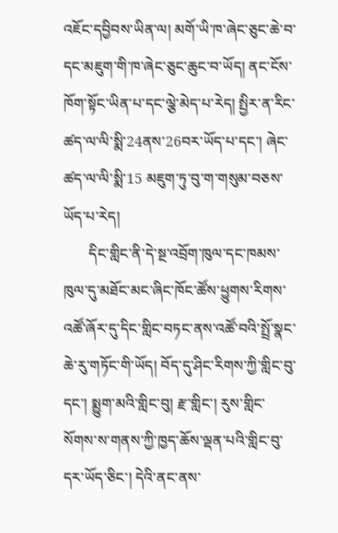འཇོང་དབྱིབས་ཡིན་ལ། མགོ་ཡི་ཁ་ཞེང་ཅུང་ཆེ་བ་དང་མཇུག་གི་ཁ་ཞེང་ཅུང་ཆུང་བ་ཡོད། ནང་ངོས་ཁོག་སྟོང་ཡིན་པ་དང་ལྕེ་མེད་པ་རེད། སྤྱིར་ན་རིང་ཚད་ལ་ལི་སྨི་24ནས་26བར་ཡོད་པ་དང་། ཞེང་ཚད་ལ་ལི་སྨི་15 མཇུག་ཏུ་བུ་ག་གསུམ་བཅས་ཡོད་པ་རེད།
       དིང་གླིང་ནི་དེ་སྔ་འབྲོག་ཁུལ་དང་ཁམས་ཁུལ་དུ་མཐོང་མང་ཞིང་ཁོང་ཚོས་ཕྱུགས་རིགས་འཚོ་ཞོར་དུ་དིང་གླིང་བཏང་ནས་འཚོ་བའི་སྤྲོ་སྣང་ཆེ་རུ་གཏོང་གི་ཡོད། བོད་དུ་ཤིང་རིགས་ཀྱི་གླིང་བུ་དང་། སྨྱུག་མའི་གླིང་བུ། རྫ་གླིང་། རུས་གླིང་སོགས་ས་གནས་ཀྱི་ཁྱད་ཆོས་ལྡན་པའི་གླིང་བུ་དར་ཡོད་ཅིང་། དེའི་ནང་ནས་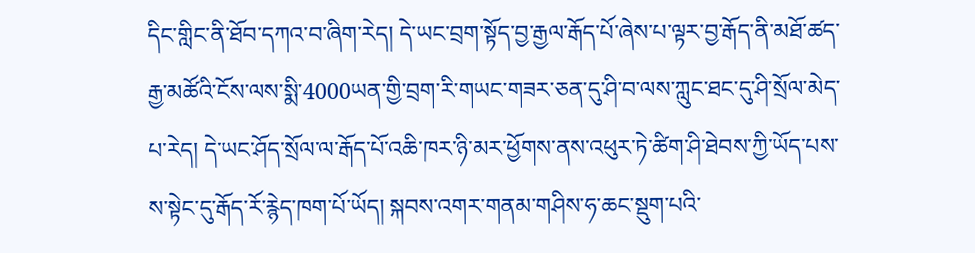དིང་གླིང་ནི་ཐོབ་དཀའ་བ་ཞིག་རེད། དེ་ཡང་བྲག་སྟོད་བྱ་རྒྱལ་རྒོད་པོ་ཞེས་པ་ལྟར་བྱ་རྒོད་ནི་མཐོ་ཚད་རྒྱ་མཚོའི་ངོས་ལས་སྨི་4000ཡན་གྱི་བྲག་རི་གཡང་གཟར་ཅན་དུ་ཤི་བ་ལས་ཀླུང་ཐང་དུ་ཤི་སྲོལ་མེད་པ་རེད། དེ་ཡང་ཤོད་སྲོལ་ལ་རྒོད་པོ་འཆི་ཁར་ཉི་མར་ཕྱོགས་ནས་འཕུར་ཏེ་ཚིག་ཤི་ཐེབས་ཀྱི་ཡོད་པས་ས་སྟེང་དུ་རྒོད་རོ་རྙེད་ཁག་པོ་ཡོད། སྐབས་འགར་གནམ་གཤིས་ཧ་ཆང་སྡུག་པའི་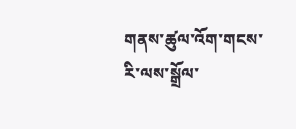གནས་ཚུལ་འོག་གངས་རི་ལས་སྒྲོལ་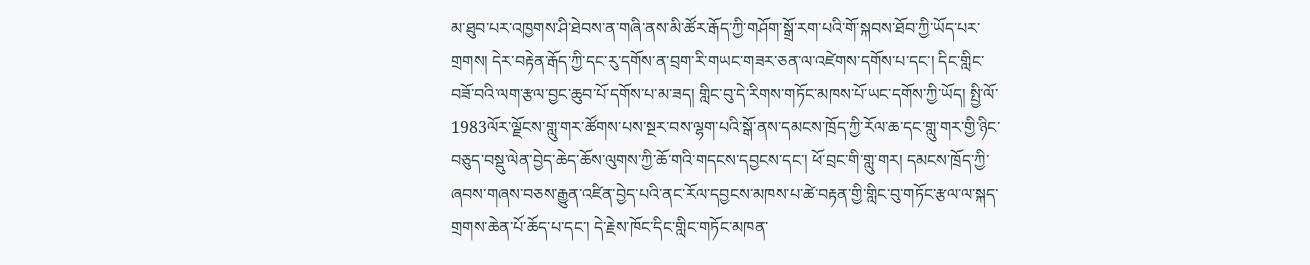མ་ཐུབ་པར་འཁྱགས་ཤི་ཐེབས་ན་གཞི་ནས་མི་ཚོར་རྒོད་ཀྱི་གཤོག་སྒྲོ་རག་པའི་གོ་སྐབས་ཐོབ་ཀྱི་ཡོད་པར་གྲགས། དེར་བརྟེན་རྒོད་ཀྱི་དང་རུ་དགོས་ན་བྲག་རི་གཡང་གཟར་ཅན་ལ་འཛེགས་དགོས་པ་དང་། དིང་གླིང་བཟོ་བའི་ལག་རྩལ་བྱང་ཆུབ་པོ་དགོས་པ་མ་ཟད། གླིང་བུ་དེ་རིགས་གཏོང་མཁས་པོ་ཡང་དགོས་ཀྱི་ཡོད། སྤྱི་ལོ་1983ལོར་ལྗོངས་གླུ་གར་ཚོགས་པས་སྔར་བས་ལྷག་པའི་སྒོ་ནས་དམངས་ཁྲོད་ཀྱི་རོལ་ཆ་དང་གླུ་གར་གྱི་ཉིང་བཅུད་བསྡུ་ལེན་བྱེད་ཆེད་ཆོས་ལུགས་ཀྱི་ཆོ་གའི་གདངས་དབྱངས་དང་། ཕོ་བྲང་གི་གླུ་གར། དམངས་ཁྲོད་ཀྱི་ཞབས་གཞས་བཅས་རྒྱུན་འཛིན་བྱེད་པའི་ནང་རོལ་དབྱངས་མཁས་པ་ཚེ་བརྟན་གྱི་གླིང་བུ་གཏོང་རྩལ་ལ་སྐད་གྲགས་ཆེན་པོ་ཆོད་པ་དང་། དེ་རྗེས་ཁོང་དིང་གླིང་གཏོང་མཁན་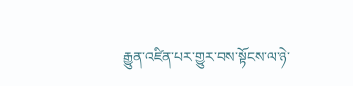རྒྱུན་འཛིན་པར་གྱུར་བས་སྟོངས་ལ་ཉེ་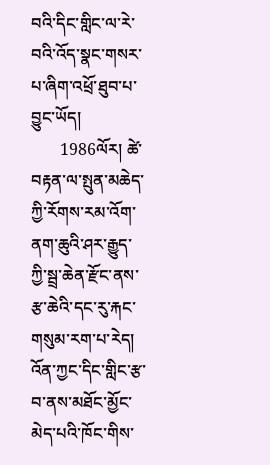བའི་དིང་གླིང་ལ་རེ་བའི་འོད་སྣང་གསར་པ་ཞིག་འཕྲོ་ཐུབ་པ་བྱུང་ཡོད།
       1986ལོར། ཚེ་བརྟན་ལ་སྤུན་མཆེད་ཀྱི་རོགས་རམ་འོག་ནག་ཆུའི་ཤར་རྒྱུད་ཀྱི་སྦྲ་ཆེན་རྫོང་ནས་རྩ་ཆེའི་དང་རུ་རྐང་གསུམ་རག་པ་རེད། འོན་ཀྱང་དིང་གླིང་རྩ་བ་ནས་མཐོང་མྱོང་མེད་པའི་ཁོང་གིས་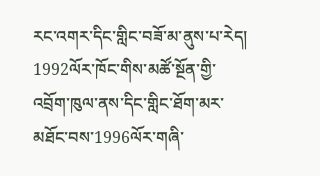རང་འགར་དིང་གླིང་བཟོ་མ་ནུས་པ་རེད། 1992ལོར་ཁོང་གིས་མཚོ་སྔོན་གྱི་འབྲོག་ཁུལ་ནས་དིང་གླིང་ཐོག་མར་མཐོང་བས་1996ལོར་གཞི་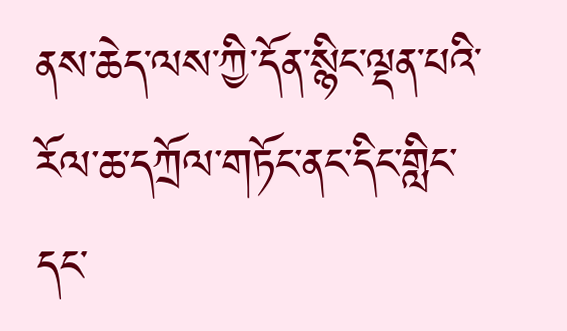ནས་ཆེད་ལས་ཀྱི་དོན་སྙིང་ལྡན་པའི་རོལ་ཆ་དཀྲོལ་གཏོང་ནང་དིང་གླིང་དང་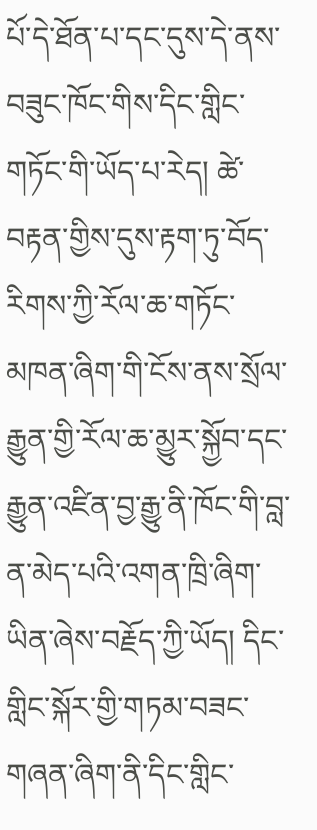པོ་དེ་ཐོན་པ་དང་དུས་དེ་ནས་བཟུང་ཁོང་གིས་དིང་གླིང་གཏོང་གི་ཡོད་པ་རེད། ཚེ་བརྟན་གྱིས་དུས་རྟག་ཏུ་བོད་རིགས་ཀྱི་རོལ་ཆ་གཏོང་མཁན་ཞིག་གི་ངོས་ནས་སྲོལ་རྒྱུན་གྱི་རོལ་ཆ་མྱུར་སྐྱོབ་དང་རྒྱུན་འཛིན་བྱ་རྒྱུ་ནི་ཁོང་གི་བླ་ན་མེད་པའི་འགན་ཁྲི་ཞིག་ཡིན་ཞེས་བརྗོད་ཀྱི་ཡོད། དིང་གླིང་སྐོར་གྱི་གཏམ་བཟང་གཞན་ཞིག་ནི་དིང་གླིང་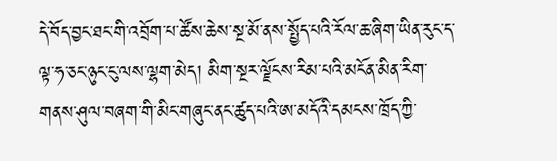དེ་བོད་བྱང་ཐང་གི་འབྲོག་པ་ཚོས་ཆེས་སྔ་མོ་ནས་སྤྱོད་པའི་རོལ་ཆ་ཞིག་ཡིན་རུང་ད་ལྟ་ཧ་ཅང་ཉུང་ངུ་ལས་ལྷག་མེད། མིག་སྔར་ལྗོངས་རིམ་པའི་མངོན་མིན་རིག་གནས་ཤུལ་བཞག་གི་མིང་གཞུང་ནང་ཚུད་པའི་ཨ་མདོའི་དམངས་ཁྲོད་ཀྱི་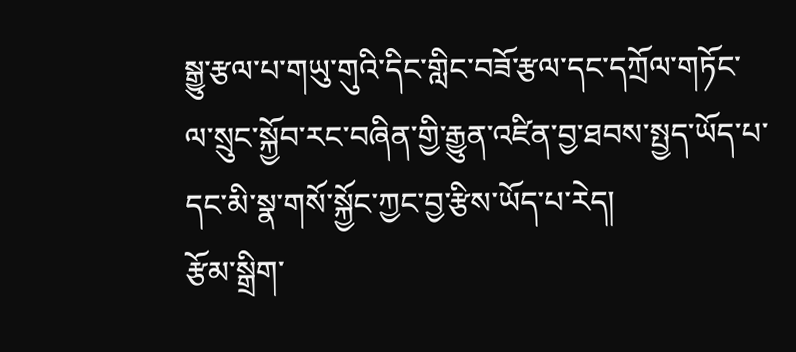སྒྱུ་རྩལ་པ་གཡུ་གུའི་དིང་གླིང་བཟོ་རྩལ་དང་དཀྲོལ་གཏོང་ལ་སྲུང་སྐྱོབ་རང་བཞིན་གྱི་རྒྱུན་འཛིན་བྱ་ཐབས་སྤྱད་ཡོད་པ་དང་མི་སྣ་གསོ་སྐྱོང་ཀྱང་བྱ་རྩིས་ཡོད་པ་རེད།
རྩོམ་སྒྲིག་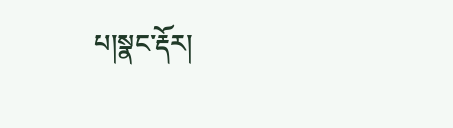པ།སྣང་རྡོར།